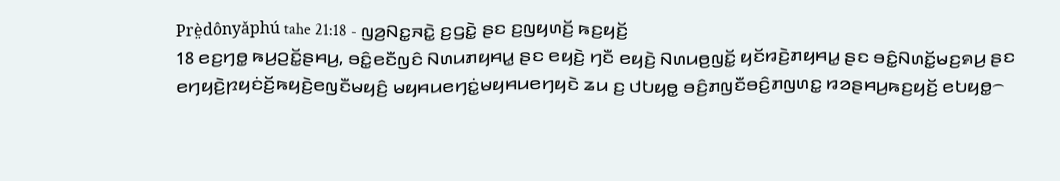Prè̤dônyǎphú tahe 21:18 - ꤜꤤ꤬ꤡꤢ꤭ꤏꤢꤧ꤭ ꤢ꤬ꤞꤢꤧ꤭ ꤔꤢ ꤢ꤬ꤜꤟꤛꤢꤩ꤬ ꤒꤢ꤬ꤟꤢꤩ꤬
18 ꤕꤢ꤬ꤚꤥ꤭ ꤒꤣ꤬ꤑꤢꤩ꤭ꤔꤌꤣ꤬, ꤋꤢꤨ꤭ꤕꤢꤪꤜꤢꤨ ꤡꤛꤣꤊꤟꤌꤣ꤭ ꤔꤢ ꤕꤟꤢꤧ꤬ ꤚꤢꤪ ꤕꤟꤢꤧ꤬ ꤡꤛꤣꤥ꤬ꤜꤢꤩ꤭ ꤟꤢꤩꤙꤢꤧ꤬ꤊꤟꤌꤣ꤭ ꤔꤢ ꤋꤢꤨ꤭ꤡꤛꤢꤩ꤭ꤗꤢ꤬ꤎꤣ꤬ ꤔꤢ ꤕꤚꤟꤢꤧ꤬ꤐꤟꤢꤦꤢꤩ꤬ꤒꤟꤢꤧ꤬ꤕꤜꤢꤪꤗꤟꤢꤨ꤬ ꤗꤟꤌꤣꤕꤚꤢꤦ꤭ꤗꤟꤌꤣꤕꤚꤟꤢꤧ ꤘꤣ ꤢ꤬ ꤓꤝꤟꤥ꤭ ꤋꤢꤨ꤬ꤊꤜꤢꤪꤋꤢꤨ꤬ꤊꤜꤛꤢ꤭ ꤙꤤꤔꤌꤣ꤬ꤒꤢ꤬ꤟꤢꤩ꤬ ꤕꤝꤟꤥ꤭꤮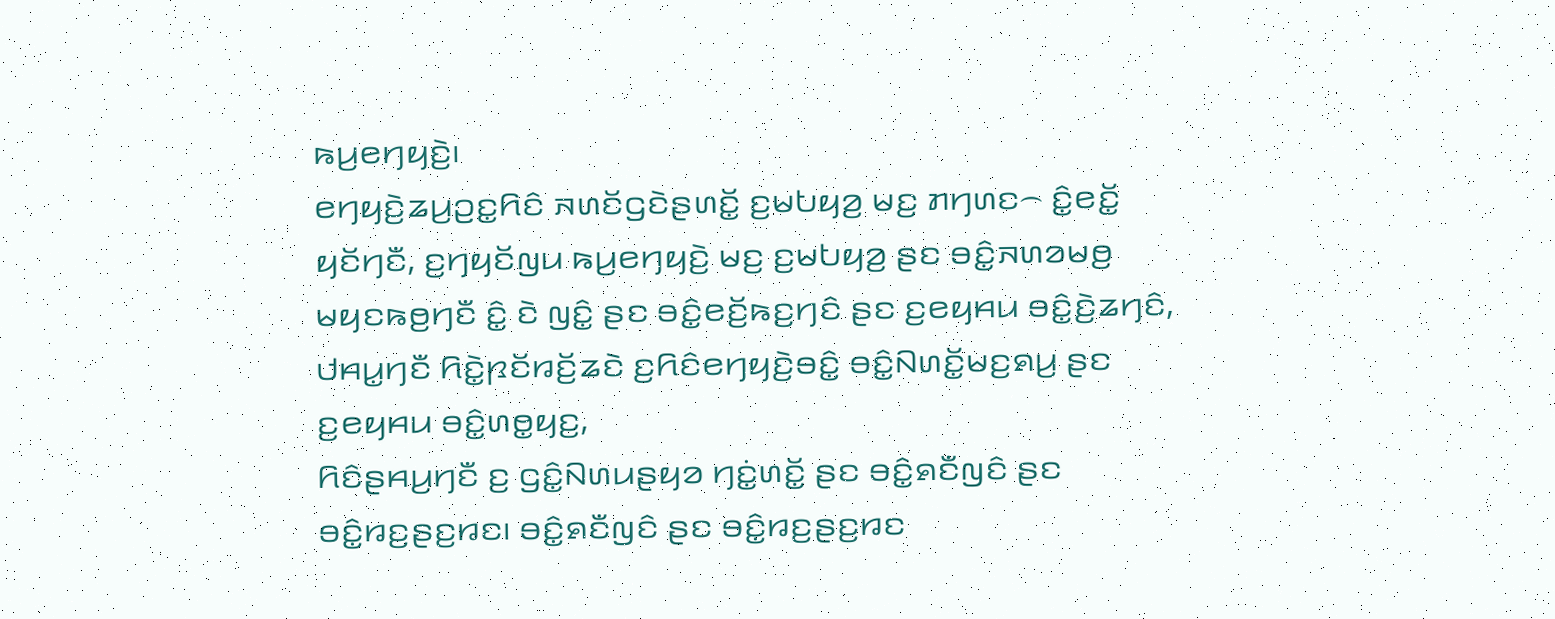ꤒꤣ꤬ꤕꤚꤟꤢꤧ꤬꤯
ꤕꤚꤟꤢꤧ꤬ꤘꤣ꤬ꤑꤢ꤭ꤖꤢꤨ ꤏꤛꤢꤩꤞꤢꤧꤔꤛꤢꤩ꤭ ꤢ꤬ꤗꤝꤟꤤ꤬ ꤗꤢ꤬ ꤊꤚꤛꤢ꤮ ꤢꤨ꤭ꤕꤢꤩ꤭ ꤟꤢꤩꤚꤢꤪ, ꤢ꤬ꤚꤟꤢꤩꤜꤣ ꤒꤣ꤬ꤕꤚꤟꤢꤧ꤬ ꤗꤢ꤬ ꤢ꤬ꤗꤝꤟꤤ꤬ ꤔꤢ ꤋꤢꤨ꤭ꤏꤛꤤꤗꤥ꤬ ꤗꤟꤢꤒꤥ꤬ꤚꤢꤪ ꤢꤨ꤭ ꤢꤧ ꤜꤢꤨ꤭ ꤔꤢ ꤋꤢꤨ꤭ꤕꤢꤩ꤬ꤒꤢ꤬ꤚꤢꤨ ꤔꤢ ꤢ꤬ꤕꤟꤌꤣ ꤋꤢꤨ꤭ꤢꤧ꤬ꤘꤚꤢꤨ, ꤓꤌꤣ꤭ꤚꤢꤪ ꤖꤢꤧ꤭ꤐꤢꤩꤙꤢꤩ꤬ꤘꤢꤧ ꤢ꤬ꤖꤢꤨꤕꤚꤟꤢꤧ꤬ꤋꤢꤨ꤭ ꤋꤢꤨ꤭ꤡꤛꤢꤩ꤭ꤗꤢ꤬ꤎꤣ꤬ ꤔꤢ ꤢ꤬ꤕꤟꤌꤣ ꤋꤢꤨ꤭ꤛꤥ꤭ꤟꤢ꤬,
ꤖꤢꤨꤔꤌꤣ꤬ꤚꤢꤪ ꤢ꤬ ꤞꤢꤨ꤭ꤡꤛꤣꤔꤟꤤ ꤚꤢꤦ꤭ꤛꤢꤩ꤭ ꤔꤢ ꤋꤢꤨ꤭ꤎꤢꤪꤜꤢꤨ ꤔꤢ ꤋꤢꤨ꤭ꤙꤢ꤬ꤔꤢ꤬ꤙꤢ꤯ ꤋꤢꤨ꤭ꤎꤢꤪꤜꤢꤨ ꤔꤢ ꤋꤢꤨ꤭ꤙꤢ꤬ꤔꤢ꤬ꤙꤢ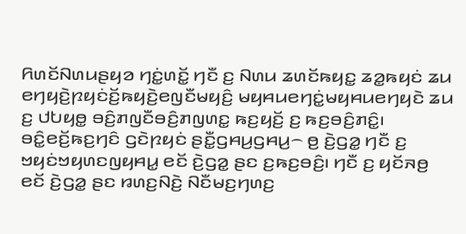ꤖꤛꤢꤩꤡꤛꤣꤔꤟꤤ ꤚꤢꤦ꤭ꤛꤢꤩ꤭ ꤚꤢꤪ ꤢ꤬ ꤡꤛꤣ ꤘꤛꤢꤩꤒꤟꤢ꤭ ꤘꤤ꤭ꤒꤟꤢꤦ ꤘꤣ ꤕꤚꤟꤢꤧ꤬ꤐꤟꤢꤦꤢꤩ꤬ꤒꤟꤢꤧ꤬ꤕꤜꤢꤪꤗꤟꤢꤨ꤬ ꤗꤟꤌꤣꤕꤚꤢꤦ꤭ꤗꤟꤌꤣꤕꤚꤟꤢꤧ ꤘꤣ ꤢ꤬ ꤓꤝꤟꤥ꤭ ꤋꤢꤨ꤬ꤊꤜꤢꤪꤋꤢꤨ꤬ꤊꤜꤛꤢ꤭ ꤒꤢ꤬ꤟꤢꤩ꤬ ꤢ꤬ ꤒꤢ꤬ꤋꤢꤨ꤬ꤊꤢꤨ꤭꤯
ꤋꤢꤨ꤭ꤕꤢꤩ꤬ꤒꤢ꤬ꤚꤢꤨ ꤞꤢꤧꤐꤟꤢꤦ ꤔꤢꤪ꤭ꤞꤌꤣ꤬ꤞꤌꤣ꤬꤮ ꤥ꤬ ꤢꤧ꤬ꤞꤤ꤭ ꤚꤢꤪ ꤢ꤬ ꤠꤟꤢꤦꤠꤟꤛꤢꤜꤟꤌꤣ꤭ ꤕꤢꤩ ꤢꤧ꤬ꤞꤤ꤭ ꤔꤢ ꤢ꤬ꤒꤢ꤬ꤋꤢꤨ꤬꤯ ꤚꤢꤪ ꤢ꤬ ꤟꤢꤩꤏꤥ꤬ ꤕꤢꤩ ꤢꤧ꤬ꤞꤤ꤭ ꤔꤢ ꤙꤛꤢ꤬ꤡꤢꤧ꤬ ꤡꤢꤪꤗꤢ꤬ꤚꤛꤢ꤬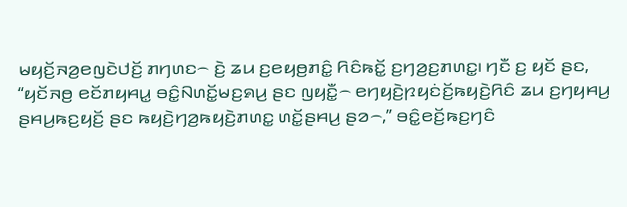ꤗꤟꤢꤩ꤬ꤏꤤ꤬ꤕꤜꤢꤧꤓꤢꤩ꤬ ꤊꤚꤛꤢ꤮ ꤢꤧ꤬ ꤘꤣ ꤢ꤬ꤕꤟꤥ꤬ꤊꤢꤨ꤭ ꤖꤢꤨꤒꤢꤩ꤭ ꤢ꤬ꤚꤤ꤬ꤢ꤬ꤊꤛꤢ꤭꤯ ꤚꤢꤪ ꤢ꤬ ꤟꤢꤩ ꤔꤢ, “ꤟꤢꤩꤏꤥ꤬ ꤕꤢꤩꤊꤟꤌꤣ꤭ ꤋꤢꤨ꤭ꤡꤛꤢꤩ꤭ꤗꤢ꤬ꤎꤣ꤬ ꤔꤢ ꤜꤟꤢꤪ꤭꤮ ꤕꤚꤟꤢꤧ꤬ꤐꤟꤢꤦꤢꤩ꤬ꤒꤟꤢꤧ꤬ꤖꤢꤨ ꤘꤣ ꤢ꤬ꤚꤟꤌꤣ꤬ ꤔꤌꤣ꤬ꤒꤢ꤬ꤟꤢꤩ꤬ ꤔꤢ ꤒꤟꤢꤧ꤬ꤚꤤ꤬ꤒꤟꤢꤧ꤬ꤊꤛꤢ꤭ ꤛꤢꤩ꤭ꤔꤌꤣ꤬ ꤔꤤ꤮,” ꤋꤢꤨ꤭ꤕꤢꤩ꤬ꤒꤢ꤬ꤚꤢꤨ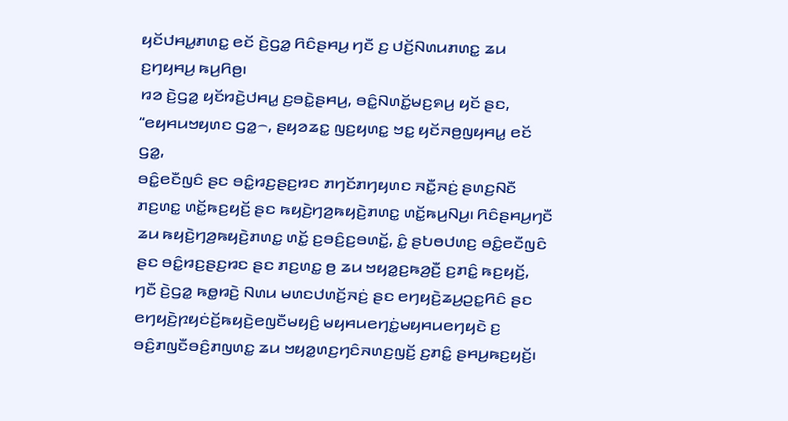ꤟꤢꤩꤓꤌꤣ꤭ꤊꤛꤢ꤭ ꤕꤢꤩ ꤢꤧ꤬ꤞꤤ꤭ ꤖꤢꤨꤔꤌꤣ꤬ ꤚꤢꤪ ꤢ꤬ ꤓꤢꤩ꤬ꤡꤛꤣꤊꤛꤢ꤭ ꤘꤣ ꤢ꤬ꤚꤟꤌꤣ꤬ ꤒꤣ꤬ꤖꤥ꤬꤯
ꤙꤤ ꤢꤧ꤬ꤞꤤ꤭ ꤟꤢꤩꤙꤢꤧ꤬ꤓꤌꤣ꤭ ꤢ꤬ꤋꤢꤧ꤭ꤔꤌꤣ꤬, ꤋꤢꤨ꤭ꤡꤛꤢꤩ꤭ꤗꤢ꤬ꤎꤣ꤬ ꤟꤢꤩ ꤔꤢ, “ꤕꤟꤌꤣꤠꤟꤛꤢ ꤞꤤ꤭꤮, ꤔꤟꤤꤘꤢ꤭ ꤜꤢ꤬ꤟꤛꤢ꤭ ꤠꤢ꤭ ꤟꤢꤩꤏꤥ꤬ꤜꤟꤌꤣ꤭ ꤕꤢꤩ ꤞꤤ꤭,
ꤋꤢꤨ꤭ꤕꤢꤪꤜꤢꤨ ꤔꤢ ꤋꤢꤨ꤭ꤙꤢ꤬ꤔꤢ꤬ꤙꤢ ꤊꤚꤢꤩꤊꤚꤟꤛꤢ ꤏꤢꤪ꤭ꤏꤢꤦ꤬ ꤔꤛꤢ꤬ꤡꤢꤪ ꤊꤢ꤬ꤛꤢ꤭ ꤛꤢꤩ꤭ꤒꤢ꤬ꤟꤢꤩ꤬ ꤔꤢ ꤒꤟꤢꤧ꤬ꤚꤤ꤬ꤒꤟꤢꤧ꤬ꤊꤛꤢ꤭ ꤛꤢꤩ꤭ꤒꤣ꤬ꤡꤣ꤬꤯ ꤖꤢꤨꤔꤌꤣ꤬ꤚꤢꤪ ꤘꤣ ꤒꤟꤢꤧ꤬ꤚꤤ꤬ꤒꤟꤢꤧ꤬ꤊꤛꤢ꤭ ꤛꤢꤩ꤭ ꤢ꤬ꤋꤢꤨ꤬ꤢ꤬ꤋꤛꤢꤩ꤭, ꤢꤨ꤭ ꤔꤝꤥꤓꤛꤢ꤬ ꤋꤢꤨ꤭ꤕꤢꤪꤜꤢꤨ ꤔꤢ ꤋꤢꤨ꤭ꤙꤢ꤬ꤔꤢ꤬ꤙꤢ ꤔꤢ ꤊꤢ꤬ꤛꤢ꤭ ꤥ꤬ ꤘꤣ ꤠꤟꤤ꤭ꤢ꤬ꤒꤤ꤬ꤢꤪ꤬ ꤢ꤬ꤊꤢꤨ꤭ ꤒꤢ꤬ꤟꤢꤩ꤬, ꤚꤢꤪ ꤢꤧ꤬ꤞꤤ꤭ ꤒꤥ꤭ꤙꤢꤧ꤬ ꤡꤛꤣ ꤗꤛꤢꤓꤛꤢꤩ꤬ꤏꤢꤦ꤬ ꤔꤢ ꤕꤚꤟꤢꤧ꤬ꤘꤣ꤬ꤑꤢ꤭ꤖꤢꤨ ꤔꤢ ꤕꤚꤟꤢꤧ꤬ꤐꤟꤢꤦꤢꤩ꤬ꤒꤟꤢꤧ꤬ꤕꤜꤢꤪꤗꤟꤢꤨ꤬ ꤗꤟꤌꤣꤕꤚꤢꤦ꤭ꤗꤟꤌꤣꤕꤚꤟꤢꤧ ꤢ꤬ ꤋꤢꤨ꤬ꤊꤜꤢꤪꤋꤢꤨ꤬ꤊꤜꤛꤢ꤭ ꤘꤣ ꤠꤟꤤ꤭ꤛꤢ꤬ꤚꤢꤨꤏꤛꤢ꤬ꤜꤢꤩ꤬ ꤢ꤬ꤊꤢꤨ꤭ ꤔꤌꤣ꤬ꤒꤢ꤬ꤟꤢꤩ꤬꤯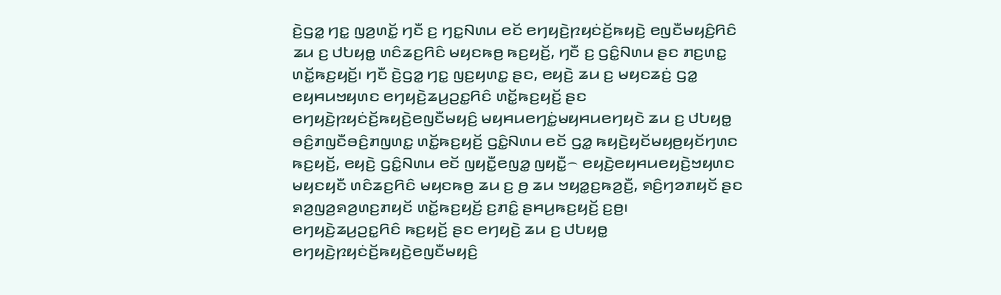ꤢꤧ꤬ꤞꤤ꤭ ꤚꤢ꤭ ꤜꤤ꤬ꤛꤢꤩ꤭ ꤚꤢꤪ ꤢ꤬ ꤚꤢ꤭ꤡꤛꤣ ꤕꤢꤩ ꤕꤚꤟꤢꤧ꤬ꤐꤟꤢꤦꤢꤩ꤬ꤒꤟꤢꤧ꤬ ꤕꤜꤢꤪꤗꤟꤢꤨ꤬ꤖꤢꤨ ꤘꤣ ꤢ꤬ ꤓꤝꤟꤥ꤭ ꤛꤢꤨꤘꤢ꤬ꤖꤢꤨ ꤗꤟꤢꤒꤥ꤬ ꤒꤢ꤬ꤟꤢꤩ꤬, ꤚꤢꤪ ꤢ꤬ ꤞꤢꤨ꤭ꤡꤛꤣ ꤔꤢ ꤊꤢ꤬ꤛꤢ꤭ ꤛꤢꤩ꤭ꤒꤢ꤬ꤟꤢꤩ꤬꤯ ꤚꤢꤪ ꤢꤧ꤬ꤞꤤ꤭ ꤚꤢ꤭ ꤜꤢ꤬ꤟꤛꤢ꤭ ꤔꤢ, ꤕꤟꤢꤧ꤬ ꤘꤣ ꤢ꤬ ꤗꤟꤢꤘꤢꤦ꤬ ꤞꤤ꤭ ꤕꤟꤌꤣꤠꤟꤛꤢ ꤕꤚꤟꤢꤧ꤬ꤘꤣ꤬ꤑꤢ꤭ꤖꤢꤨ ꤛꤢꤩ꤭ꤒꤢ꤬ꤟꤢꤩ꤬ ꤔꤢ ꤕꤚꤟꤢꤧ꤬ꤐꤟꤢꤦꤢꤩ꤬ꤒꤟꤢꤧ꤬ꤕꤜꤢꤪꤗꤟꤢꤨ꤬ ꤗꤟꤌꤣꤕꤚꤢꤦ꤭ꤗꤟꤌꤣꤕꤚꤟꤢꤧ ꤘꤣ ꤢ꤬ ꤓꤝꤟꤥ꤭ ꤋꤢꤨ꤬ꤊꤜꤢꤪꤋꤢꤨ꤬ꤊꤜꤛꤢ꤭ ꤛꤢꤩ꤭ꤒꤢ꤬ꤟꤢꤩ꤬ ꤞꤢꤨ꤭ꤡꤛꤣ ꤕꤢꤩ ꤞꤤ꤭ ꤒꤟꤢꤧ꤬ꤟꤢꤩꤗꤟꤥ꤬ꤟꤢꤩꤚꤛꤢ ꤒꤢ꤬ꤟꤢꤩ꤬, ꤕꤟꤢꤧ꤬ ꤞꤢꤨ꤭ꤡꤛꤣ ꤕꤢꤩ ꤜꤟꤢꤪ꤭ꤕꤜꤤ꤭ ꤜꤟꤢꤪ꤭꤮ ꤕꤟꤢꤧ꤬ꤕꤟꤌꤣꤕꤟꤢꤧ꤬ꤠꤟꤛꤢ ꤗꤟꤢꤟꤢꤪ ꤛꤢꤨꤘꤢ꤬ꤖꤢꤨ ꤗꤟꤢꤒꤥ꤬ ꤘꤣ ꤢ꤬ ꤥ꤬ ꤘꤣ ꤠꤟꤤ꤭ꤢ꤬ꤒꤤ꤬ꤢꤪ꤬, ꤎꤢꤨ꤬ꤚꤤꤊꤟꤢꤩ ꤔꤢ ꤎꤤ꤬ꤜꤤ꤬ꤎꤤ꤬ꤛꤢ꤬ꤊꤟꤢꤩ ꤛꤢꤩ꤭ꤒꤢ꤬ꤟꤢꤩ꤬ ꤢ꤬ꤊꤢꤨ꤭ ꤔꤌꤣ꤬ꤒꤢ꤬ꤟꤢꤩ꤬ ꤢ꤬ꤥ꤬꤯
ꤕꤚꤟꤢꤧ꤬ꤘꤣ꤬ꤑꤢ꤭ꤖꤢꤨ ꤒꤢ꤬ꤟꤢꤩ꤬ ꤔꤢ ꤕꤚꤟꤢꤧ꤬ ꤘꤣ ꤢ꤬ ꤓꤝꤟꤥ꤭ ꤕꤚꤟꤢꤧ꤬ꤐꤟꤢꤦꤢꤩ꤬ꤒꤟꤢꤧ꤬ꤕꤜꤢꤪꤗꤟꤢꤨ꤬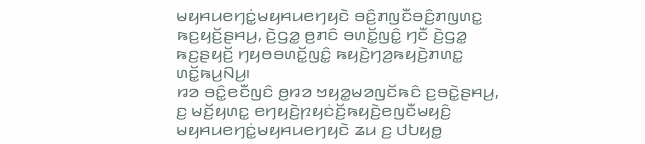ꤗꤟꤌꤣꤕꤚꤢꤦ꤭ꤗꤟꤌꤣꤕꤚꤟꤢꤧ ꤋꤢꤨ꤬ꤊꤜꤢꤪꤋꤢꤨ꤬ꤊꤜꤛꤢ꤭ ꤒꤢ꤬ꤟꤢꤩ꤬ꤔꤌꤣ꤬, ꤢꤧ꤬ꤞꤤ꤭ ꤥ꤬ꤊꤢꤨ ꤋꤛꤢꤩ꤭ꤜꤢꤨ꤭ ꤚꤢꤪ ꤢꤧ꤬ꤞꤤ꤭ ꤒꤢ꤬ꤔꤟꤢꤩ꤬ ꤚꤟꤥꤋꤛꤢꤩ꤭ꤜꤢꤨ꤭ ꤒꤟꤢꤧ꤬ꤚꤤ꤬ꤒꤟꤢꤧ꤬ꤊꤛꤢ꤭ ꤛꤢꤩ꤭ꤒꤣ꤬ꤡꤣ꤬꤯
ꤙꤤ ꤋꤢꤨ꤭ꤕꤢꤪꤜꤢꤨ ꤥ꤬ꤙꤤ ꤠꤟꤤ꤭ꤗꤤꤜꤢꤩꤒꤢꤨ ꤢ꤬ꤋꤢꤧ꤭ꤔꤌꤣ꤬, ꤢ꤬ ꤗꤢꤩ꤬ꤟꤛꤢ꤭ ꤕꤚꤟꤢꤧ꤬ꤐꤟꤢꤦꤢꤩ꤬ꤒꤟꤢꤧ꤬ꤕꤜꤢꤪꤗꤟꤢꤨ꤬ ꤗꤟꤌꤣꤕꤚꤢꤦ꤭ꤗꤟꤌꤣꤕꤚꤟꤢꤧ ꤘꤣ ꤢ꤬ ꤓꤝꤟꤥ꤭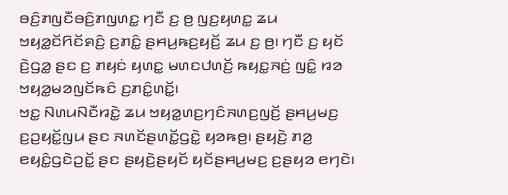ꤋꤢꤨ꤬ꤊꤜꤢꤪꤋꤢꤨ꤬ꤊꤜꤛꤢ꤭ ꤚꤢꤪ ꤢ꤬ ꤥ꤬ ꤜꤢ꤬ꤟꤛꤢ꤭ ꤘꤣ ꤠꤟꤤ꤭ꤢꤩꤖꤢꤩꤎꤢꤨ꤬ ꤢ꤬ꤊꤢꤨ꤭ ꤔꤌꤣ꤬ꤒꤢ꤬ꤟꤢꤩ꤬ ꤘꤣ ꤢ꤬ ꤥ꤬꤯ ꤚꤢꤪ ꤢ꤬ ꤟꤢꤩ ꤢꤧ꤬ꤞꤤ꤭ ꤔꤢ ꤢ꤬ ꤊꤟꤢꤦ ꤟꤛꤢ꤭ ꤗꤛꤢꤓꤛꤢꤩ꤬ ꤒꤟꤢ꤭ꤏꤢꤦ꤬ ꤜꤢꤨ꤭ ꤙꤤ ꤠꤟꤤ꤭ꤗꤤꤜꤢꤩꤒꤢꤨ ꤢ꤬ꤊꤢꤨ꤭ꤛꤢꤩ꤭꤯
ꤠꤢ꤭ ꤡꤛꤣꤡꤢꤪꤙꤢꤧ꤭ ꤘꤣ ꤠꤟꤤ꤭ꤛꤢ꤬ꤚꤢꤨꤏꤛꤢ꤬ꤜꤢꤩ꤬ ꤔꤌꤣ꤬ꤗꤢ꤬ ꤢ꤬ꤑꤟꤢꤩ꤭ꤜꤣ ꤔꤢ ꤏꤛꤢꤩꤔꤛꤢꤩ꤭ꤞꤢꤧ꤭ ꤟꤤꤒꤥ꤬꤯ ꤔꤟꤢꤧ꤬ ꤊꤤ꤬ ꤕꤟꤢꤨ꤭ꤞꤢꤧꤑꤢꤩ꤭ ꤔꤢ ꤔꤟꤢꤧ꤬ꤔꤟꤢꤩ ꤟꤢꤩꤔꤌꤣ꤬ꤗꤢ꤬ ꤢ꤬ꤔꤟꤤ ꤕꤚꤢꤧ꤯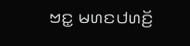ꤠꤢ꤭ ꤗꤛꤢꤓꤛꤢꤩ꤬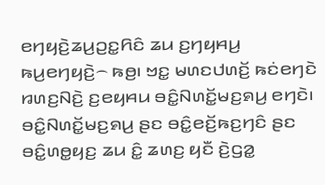ꤕꤚꤟꤢꤧ꤬ꤘꤣ꤬ꤑꤢ꤭ꤖꤢꤨ ꤘꤣ ꤢ꤬ꤚꤟꤌꤣ꤬ ꤒꤣ꤬ꤕꤚꤟꤢꤧ꤬꤮ ꤒꤥ꤬꤯ ꤠꤢ꤭ ꤗꤛꤢꤓꤛꤢꤩ꤬ ꤒꤢꤦꤕꤚꤢꤧ ꤙꤛꤢ꤬ꤡꤢꤧ꤬ ꤢ꤬ꤕꤟꤌꤣ ꤋꤢꤨ꤭ꤡꤛꤢꤩ꤭ꤗꤢ꤬ꤎꤣ꤬ ꤕꤚꤢꤧ꤯
ꤋꤢꤨ꤭ꤡꤛꤢꤩ꤭ꤗꤢ꤬ꤎꤣ꤬ ꤔꤢ ꤋꤢꤨ꤭ꤕꤢꤩ꤬ꤒꤢ꤬ꤚꤢꤨ ꤔꤢ ꤋꤢꤨ꤭ꤛꤥ꤭ꤟꤢ꤬ ꤘꤣ ꤢꤨ꤭ ꤘꤛꤢ꤬ ꤟꤢꤪ ꤢꤧ꤬ꤞꤤ꤭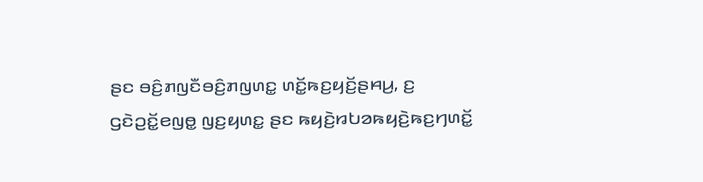ꤔꤢ ꤋꤢꤨ꤬ꤊꤜꤢꤪꤋꤢꤨ꤬ꤊꤜꤛꤢ꤭ ꤛꤢꤩ꤭ꤒꤢ꤬ꤟꤢꤩ꤬ꤔꤌꤣ꤬, ꤢ꤬ ꤞꤢꤧꤑꤢꤩ꤭ꤕꤜꤥ꤭ ꤜꤢ꤬ꤟꤛꤢ꤭ ꤔꤢ ꤒꤟꤢꤧ꤬ꤙꤝꤤꤒꤟꤢꤧ꤬ꤒꤢ꤬ꤚꤛꤢꤩ꤭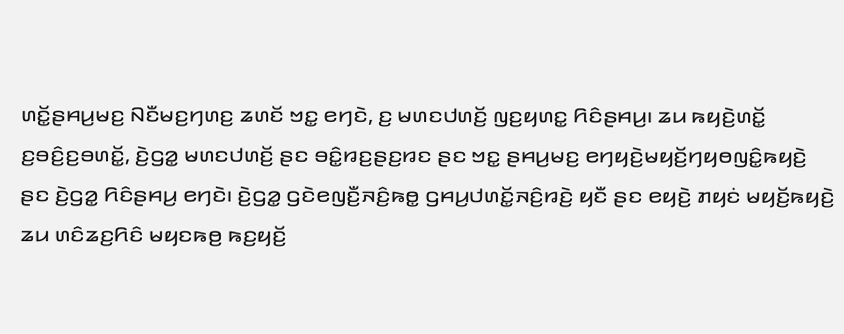ꤛꤢꤩ꤭ꤔꤌꤣ꤬ꤗꤢ꤬ ꤡꤢꤪꤗꤢ꤬ꤚꤛꤢ꤬ ꤘꤛꤢꤩ ꤠꤢ꤭ ꤕꤚꤢꤧ, ꤢ꤬ ꤗꤛꤢꤓꤛꤢꤩ꤬ ꤜꤢ꤬ꤟꤛꤢ꤭ ꤖꤢꤨꤔꤌꤣ꤬꤯ ꤘꤣ ꤒꤟꤢꤧ꤬ꤛꤢꤩ꤭ ꤢ꤬ꤋꤢꤨ꤬ꤢ꤬ꤋꤛꤢꤩ꤭, ꤢꤧ꤬ꤞꤤ꤭ ꤗꤛꤢꤓꤛꤢꤩ꤬ ꤔꤢ ꤋꤢꤨ꤭ꤙꤢ꤬ꤔꤢ꤬ꤙꤢ ꤔꤢ ꤠꤢ꤭ ꤔꤌꤣ꤬ꤗꤢ꤬ ꤕꤚꤟꤢꤧ꤬ꤗꤟꤢꤩ꤬ꤚꤟꤥꤜꤢꤨ꤭ꤒꤟꤢꤧ꤬ ꤔꤢ ꤢꤧ꤬ꤞꤤ꤭ ꤖꤢꤨꤔꤌꤣ꤬ ꤕꤚꤢꤧ꤯ ꤢꤧ꤬ꤞꤤ꤭ ꤞꤢꤧꤕꤜꤢꤪ꤬ꤏꤢꤨ꤬ꤒꤥ꤭ ꤞꤌꤣ꤬ꤓꤛꤢꤩ꤭ꤏꤢꤨ꤬ꤙꤢꤧ꤬ ꤟꤢꤪ ꤔꤢ ꤕꤟꤢꤧ꤬ ꤊꤟꤢꤦ ꤗꤟꤢꤩ꤬ꤒꤟꤢꤧ꤬ ꤘꤣ ꤛꤢꤨꤘꤢ꤬ꤖꤢꤨ ꤗꤟꤢꤒꤥ꤬ ꤒꤢ꤬ꤟꤢꤩ꤬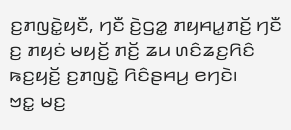ꤢ꤬ꤊꤜꤢꤧ꤭ꤟꤢꤪ, ꤚꤢꤪ ꤢꤧ꤬ꤞꤤ꤭ ꤊꤟꤌꤣ꤭ꤊꤢꤩ꤬ ꤚꤢꤪ ꤢ꤬ ꤊꤟꤢꤦ ꤗꤟꤢꤩ꤬ ꤊꤢꤩ꤬ ꤘꤣ ꤛꤢꤨꤘꤢ꤬ꤖꤢꤨ ꤒꤢ꤬ꤟꤢꤩ꤬ ꤢ꤬ꤊꤜꤢꤧ꤭ ꤖꤢꤨꤔꤌꤣ꤬ ꤕꤚꤢꤧ꤯
ꤠꤢ꤭ ꤗꤢ꤬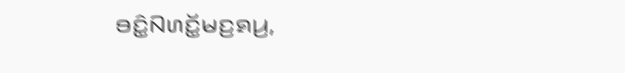ꤋꤢꤨ꤭ꤡꤛꤢꤩ꤭ꤗꤢ꤬ꤎꤣ꤬,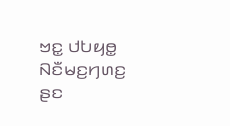ꤠꤢ꤭ ꤓꤝꤟꤥ꤭ ꤡꤢꤪꤗꤢ꤬ꤚꤛꤢ꤬ ꤔꤢ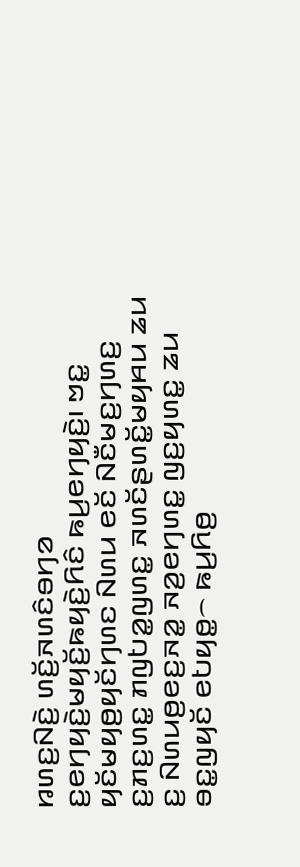ꤙꤛꤢ꤬ꤡꤢꤧ꤬ ꤛꤢꤩ꤬ꤏꤛꤢꤨꤋꤚꤤ ꤢ꤬ꤕꤚꤟꤢꤧ꤬ꤗꤟꤢꤩ꤬ꤒꤟꤢꤧ꤬ꤖꤢꤨ ꤒꤣ꤬ꤕꤚꤟꤢꤧ꤬꤯ ꤠꤢ꤭ ꤟꤢꤩꤗꤟꤥ꤬ꤟꤢꤩꤚꤛꤢ ꤡꤛꤣ ꤕꤢꤩ ꤡꤢꤪꤗꤢ꤬ꤚꤛꤢ꤬ ꤢ꤬ꤊꤢ꤬ꤛꤢ꤭ ꤊꤜꤝꤤ꤭ꤜꤛꤢ꤭ ꤏꤛꤢꤩꤔꤛꤢꤩ꤭ꤗꤟꤌꤣ ꤘꤣ ꤢ꤬ ꤡꤛꤣꤥ꤬ꤕꤢ꤬ꤏꤤ꤭ ꤏꤤ꤬ꤕꤚꤛꤢ꤭ ꤜꤢ꤬ꤟꤛꤢ꤭ ꤘꤣ ꤋꤢ꤭ꤜꤟꤢꤩ ꤕꤝꤟꤥ꤭꤮ ꤒꤣ꤬ꤖꤥ꤬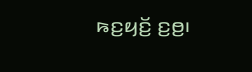ꤒꤢ꤬ꤟꤢꤩ꤬ ꤢ꤬ꤥ꤬꤯